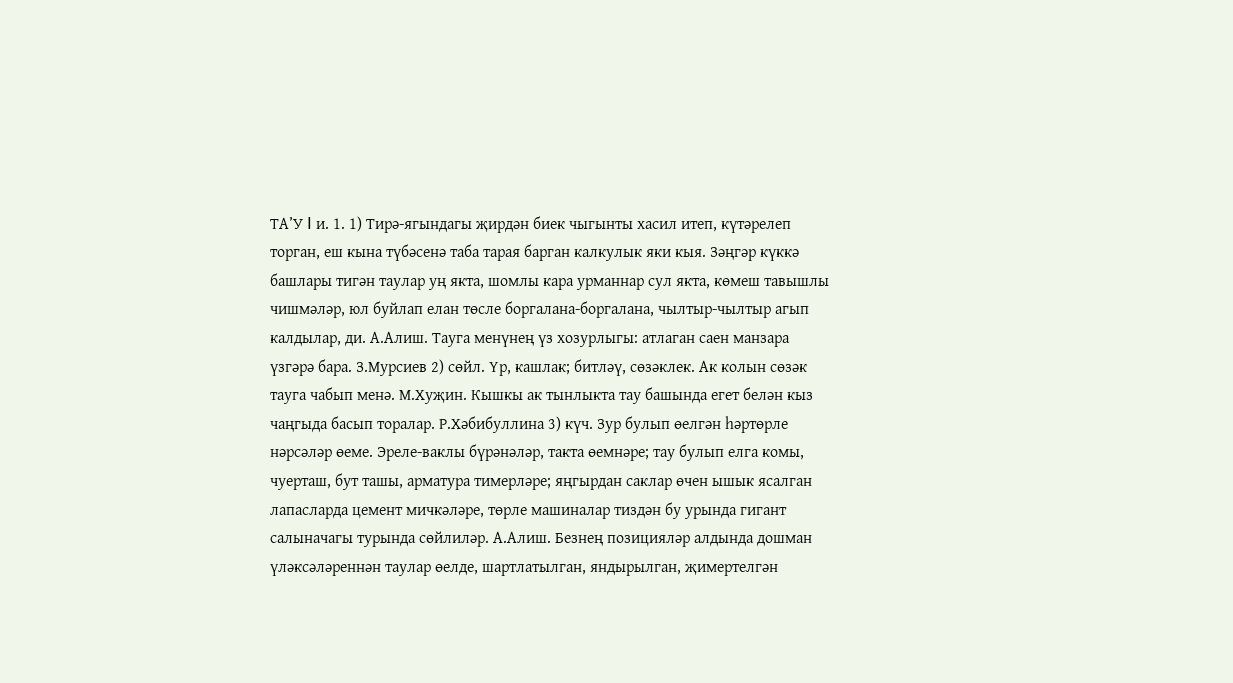ТА’У I и. 1. 1) Тирә-ягындагы җирдән биек чыгынты хасил итеп, күтәрелеп торган, еш кына түбәсенә таба тарая барган калкулык яки кыя. Зәңгәр күккә башлары тигән таулар уң якта, шомлы кара урманнар сул якта, көмеш тавышлы чишмәләр, юл буйлап елан төсле боргалана-боргалана, чылтыр-чылтыр агып калдылар, ди. А.Алиш. Тауга менүнең үз хозурлыгы: атлаган саен манзара үзгәрә бара. З.Мурсиев 2) сөйл. Үр, кашлак; битләү, сөзәклек. Ак колын сөзәк тауга чабып менә. М.Хуҗин. Кышкы ак тынлыкта тау башында егет белән кыз чаңгыда басып торалар. Р.Хәбибуллина 3) күч. Зур булып өелгән һәртөрле нәрсәләр өеме. Эреле-ваклы бүрәнәләр, такта өемнәре; тау булып елга комы, чуерташ, бут ташы, арматура тимерләре; яңгырдан саклар өчен ышык ясалган лапасларда цемент мичкәләре, төрле машиналар тиздән бу урында гигант салыначагы турында сөйлиләр. А.Алиш. Безнең позицияләр алдында дошман үләксәләреннән таулар өелде, шартлатылган, яндырылган, җимертелгән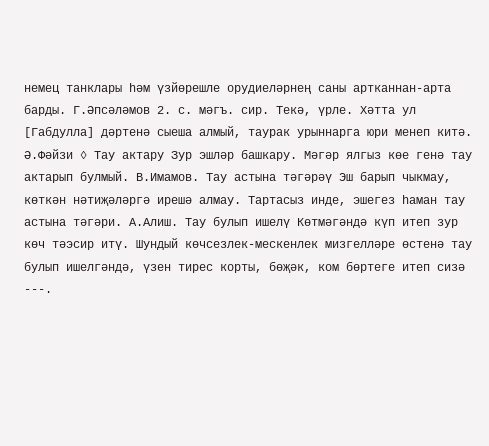немец танклары һәм үзйөрешле орудиеләрнең саны артканнан-арта барды. Г.Әпсәләмов 2. с. мәгъ. сир. Текә, үрле. Хәтта ул [Габдулла] дәртенә сыеша алмый, таурак урыннарга юри менеп китә. Ә.Фәйзи ◊ Тау актару Зур эшләр башкару. Мәгәр ялгыз көе генә тау актарып булмый. В.Имамов. Тау астына тәгәрәү Эш барып чыкмау, көткән нәтиҗәләргә ирешә алмау. Тартасыз инде, эшегез һаман тау астына тәгәри. А.Алиш. Тау булып ишелү Көтмәгәндә күп итеп зур көч тәэсир итү. Шундый көчсезлек-мескенлек мизгелләре өстенә тау булып ишелгәндә, үзен тирес корты, бөҗәк, ком бөртеге итеп сизә ---.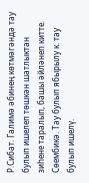Р.Сибат. Галимә әбинең көтмәгәндә тау булып ишелеп төшкән шатлыктан зиһене таралып, башы әйләнеп китте. Сөембикә. Тау булып ябырылу к. тау булып ишелү.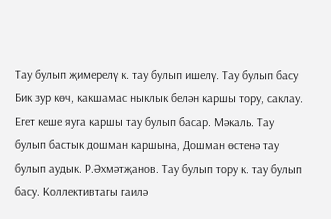Тау булып җимерелү к. тау булып ишелү. Тау булып басу Бик зур көч, какшамас ныклык белән каршы тору, саклау. Егет кеше яуга каршы тау булып басар. Мәкаль. Тау булып бастык дошман каршына, Дошман өстенә тау булып аудык. Р.Әхмәтҗанов. Тау булып тору к. тау булып басу. Коллективтагы гаилә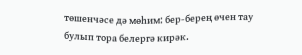төшенчәсе дә мөһим: бер-берең өчен тау булып тора белергә кирәк.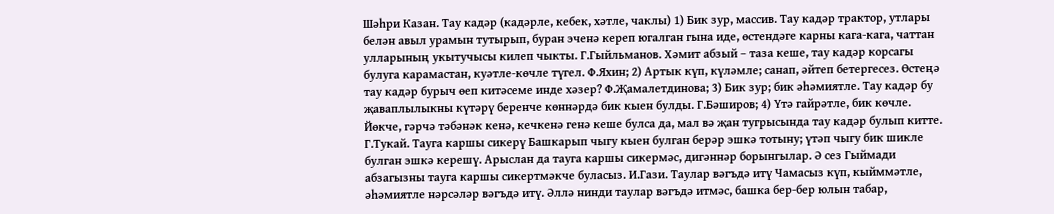Шәһри Казан. Тау кадәр (кадәрле, кебек, хәтле, чаклы) 1) Бик зур, массив. Тау кадәр трактор, утлары белән авыл урамын тутырып, буран эченә кереп югалган гына иде, өстендәге карны кага-кага, чаттан улларының укытучысы килеп чыкты. Г.Гыйльманов. Хәмит абзый – таза кеше, тау кадәр корсагы булуга карамастан, куәтле-көчле түгел. Ф.Яхин; 2) Артык күп, күләмле; санап, әйтеп бетергесез. Өстеңә тау кадәр бурыч өеп китәсеме инде хәзер? Ф.Җамалетдинова; 3) Бик зур; бик әһәмиятле. Тау кадәр бу җаваплылыкны күтәрү беренче көннәрдә бик кыен булды. Г.Бәширов; 4) Үтә гайрәтле, бик көчле. Йөкче, гәрчә тәбәнәк кенә, кечкенә генә кеше булса да, мал вә җан тугрысында тау кадәр булып китте. Г.Тукай. Тауга каршы сикерү Башкарып чыгу кыен булган берәр эшкә тотыну; үтәп чыгу бик шикле булган эшкә керешү. Арыслан да тауга каршы сикермәс, дигәннәр борынгылар. Ә сез Гыймади абзагызны тауга каршы сикертмәкче буласыз. И.Гази. Таулар вәгъдә итү Чамасыз күп, кыйммәтле, әһәмиятле нәрсәләр вәгъдә итү. Әллә нинди таулар вәгъдә итмәс, башка бер-бер юлын табар,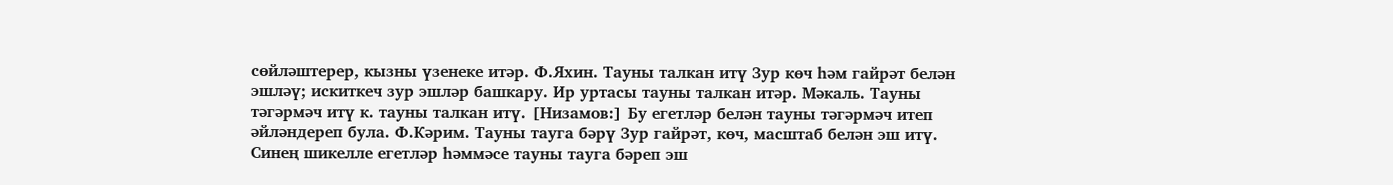сөйләштерер, кызны үзенеке итәр. Ф.Яхин. Тауны талкан итү Зур көч һәм гайрәт белән эшләү; искиткеч зур эшләр башкару. Ир уртасы тауны талкан итәр. Мәкаль. Тауны тәгәрмәч итү к. тауны талкан итү. [Низамов:] Бу егетләр белән тауны тәгәрмәч итеп әйләндереп була. Ф.Кәрим. Тауны тауга бәрү Зур гайрәт, көч, масштаб белән эш итү. Синең шикелле егетләр һәммәсе тауны тауга бәреп эш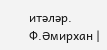итәләр. Ф.Әмирхан |